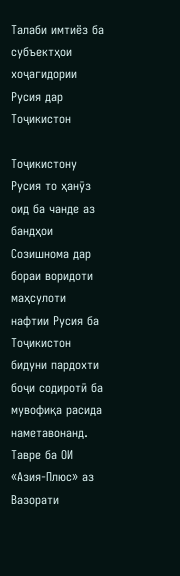Талаби имтиёз ба субъектҳои хоҷагидории Русия дар Тоҷикистон

Тоҷикистону Русия то ҳанӯз оид ба чанде аз бандҳои Созишнома дар бораи воридоти маҳсулоти нафтии Русия ба Тоҷикистон бидуни пардохти боҷи содиротӣ ба мувофиқа расида наметавонанд. Тавре ба ОИ «Азия-Плюс» аз Вазорати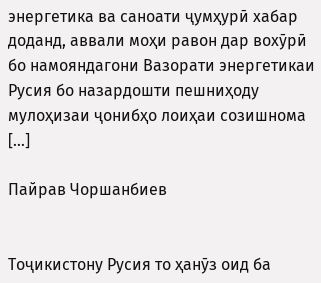энергетика ва саноати ҷумҳурӣ хабар доданд, аввали моҳи равон дар вохӯрӣ бо намояндагони Вазорати энергетикаи Русия бо назардошти пешниҳоду мулоҳизаи ҷонибҳо лоиҳаи созишнома […]

Пайрав Чоршанбиев


Тоҷикистону Русия то ҳанӯз оид ба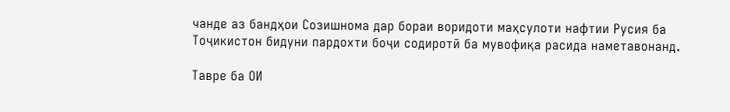чанде аз бандҳои Созишнома дар бораи воридоти маҳсулоти нафтии Русия ба Тоҷикистон бидуни пардохти боҷи содиротӣ ба мувофиқа расида наметавонанд.

Тавре ба ОИ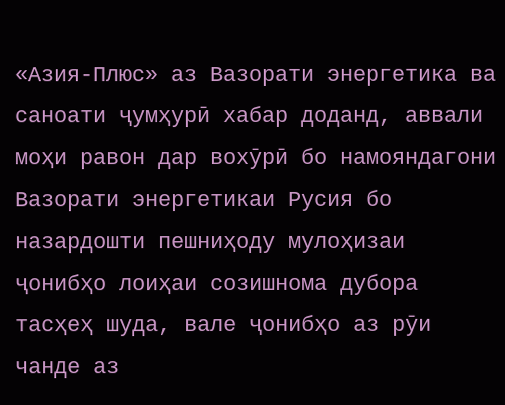«Азия-Плюс» аз Вазорати энергетика ва саноати ҷумҳурӣ хабар доданд, аввали моҳи равон дар вохӯрӣ бо намояндагони Вазорати энергетикаи Русия бо назардошти пешниҳоду мулоҳизаи ҷонибҳо лоиҳаи созишнома дубора тасҳеҳ шуда, вале ҷонибҳо аз рӯи чанде аз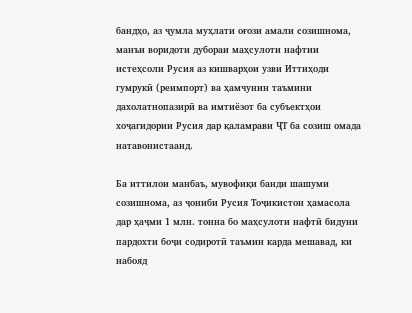бандҳо, аз ҷумла муҳлати оғози амали созишнома, манъи воридоти дубораи маҳсулоти нафтии истеҳсоли Русия аз кишварҳои узви Иттиҳоди гумрукӣ (реимпорт) ва ҳамчунин таъмини дахолатнопазирӣ ва имтиёзот ба субъектҳои хоҷагидории Русия дар қаламрави ҶТ ба созиш омада натавонистаанд.

Ба иттилои манбаъ, мувофиқи банди шашуми созишнома, аз ҷониби Русия Тоҷикистон ҳамасола дар ҳаҷми 1 млн. тонна бо маҳсулоти нафтӣ бидуни пардохти боҷи содиротӣ таъмин карда мешавад, ки набояд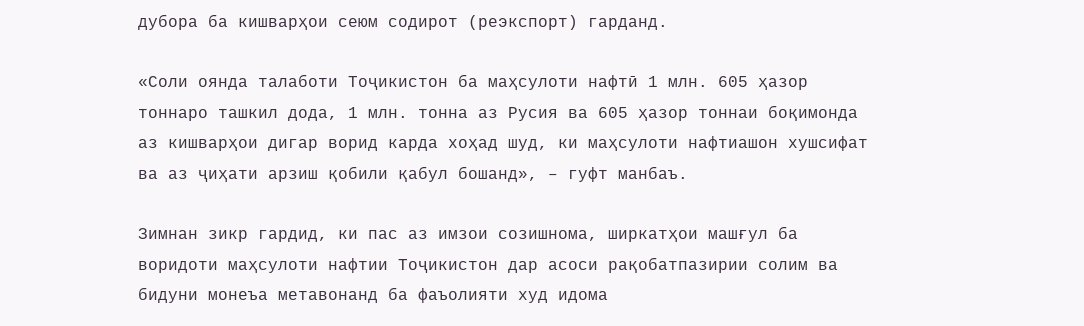дубора ба кишварҳои сеюм содирот (реэкспорт) гарданд.

«Соли оянда талаботи Тоҷикистон ба маҳсулоти нафтӣ 1 млн. 605 ҳазор тоннаро ташкил дода, 1 млн. тонна аз Русия ва 605 ҳазор тоннаи боқимонда аз кишварҳои дигар ворид карда хоҳад шуд, ки маҳсулоти нафтиашон хушсифат ва аз ҷиҳати арзиш қобили қабул бошанд», – гуфт манбаъ.

Зимнан зикр гардид, ки пас аз имзои созишнома, ширкатҳои машғул ба воридоти маҳсулоти нафтии Тоҷикистон дар асоси рақобатпазирии солим ва бидуни монеъа метавонанд ба фаъолияти худ идома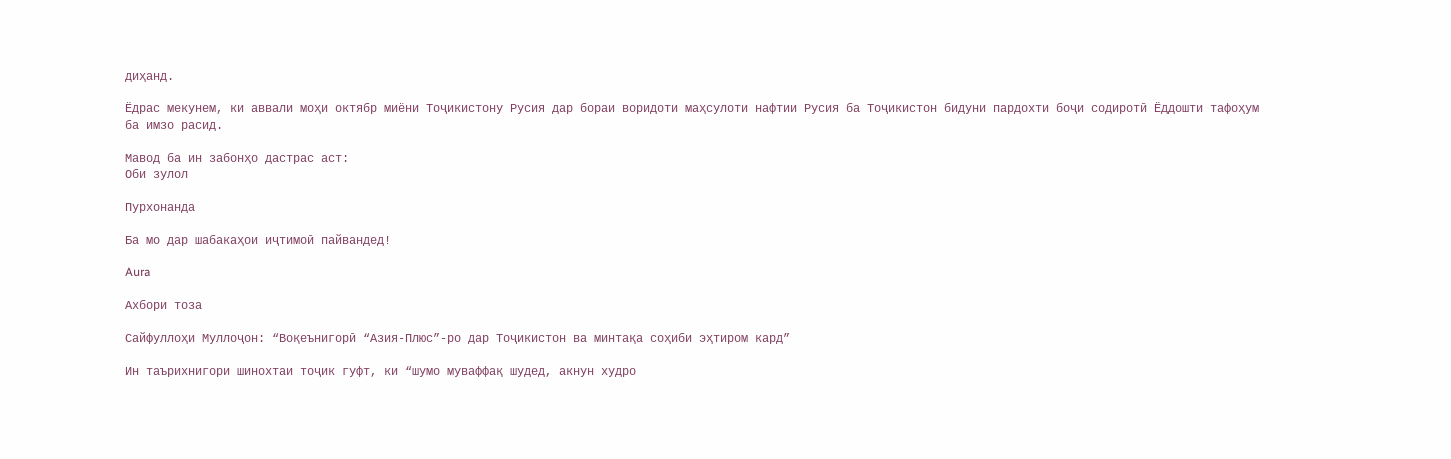диҳанд.

Ёдрас мекунем, ки аввали моҳи октябр миёни Тоҷикистону Русия дар бораи воридоти маҳсулоти нафтии Русия ба Тоҷикистон бидуни пардохти боҷи содиротӣ Ёддошти тафоҳум ба имзо расид.

Мавод ба ин забонҳо дастрас аст:
Оби зулол

Пурхонанда

Ба мо дар шабакаҳои иҷтимоӣ пайвандед!

Aura

Ахбори тоза

Сайфуллоҳи Муллоҷон: “Воқеънигорӣ “Азия-Плюс”-ро дар Тоҷикистон ва минтақа соҳиби эҳтиром кард”

Ин таърихнигори шинохтаи тоҷик гуфт, ки “шумо муваффақ шудед, акнун худро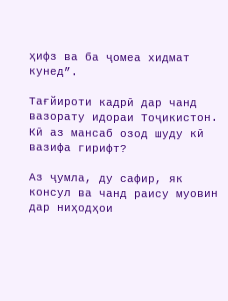ҳифз ва ба ҷомеа хидмат кунед”.

Тағйироти кадрӣ дар чанд вазорату идораи Тоҷикистон. Кӣ аз мансаб озод шуду кӣ вазифа гирифт?

Аз ҷумла, ду сафир, як консул ва чанд раису муовин дар ниҳодҳои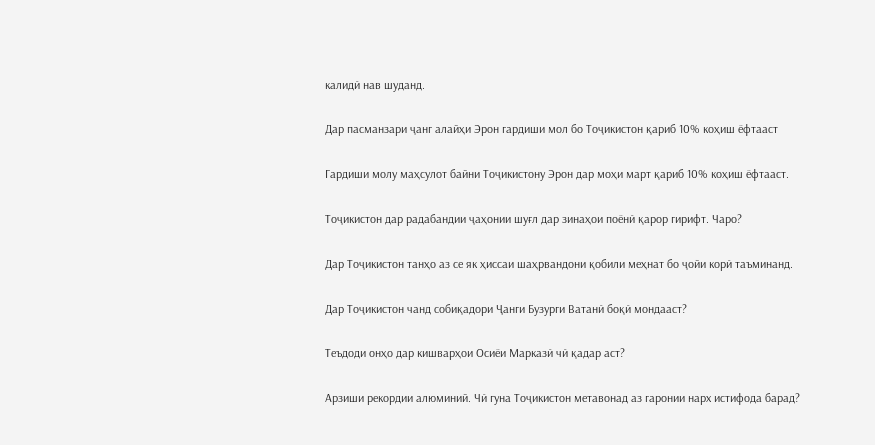калидӣ нав шуданд.

Дар пасманзари ҷанг алайҳи Эрон гардиши мол бо Тоҷикистон қариб 10% коҳиш ёфтааст

Гардиши молу маҳсулот байни Тоҷикистону Эрон дар моҳи март қариб 10% коҳиш ёфтааст.

Тоҷикистон дар радабандии ҷаҳонии шуғл дар зинаҳои поёнӣ қарор гирифт. Чаро?

Дар Тоҷикистон танҳо аз се як ҳиссаи шаҳрвандони қобили меҳнат бо ҷойи корӣ таъминанд.

Дар Тоҷикистон чанд собиқадори Ҷанги Бузурги Ватанӣ боқӣ мондааст?

Теъдоди онҳо дар кишварҳои Осиёи Марказӣ чӣ қадар аст?

Арзиши рекордии алюминий. Чӣ гуна Тоҷикистон метавонад аз гаронии нарх истифода барад?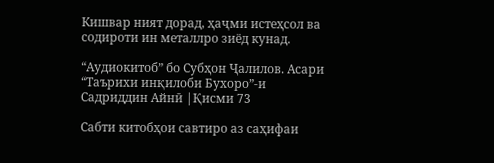Кишвар ният дорад, ҳаҷми истеҳсол ва содироти ин металлро зиёд кунад.

“Аудиокитоб” бо Субҳон Ҷалилов. Асари “Таърихи инқилоби Бухоро”-и Садриддин Айнӣ |Қисми 73

Cабти китобҳои савтиро аз саҳифаи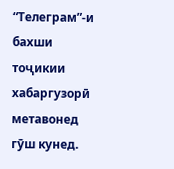“Телеграм”-и бахши тоҷикии хабаргузорӣ метавонед гӯш кунед.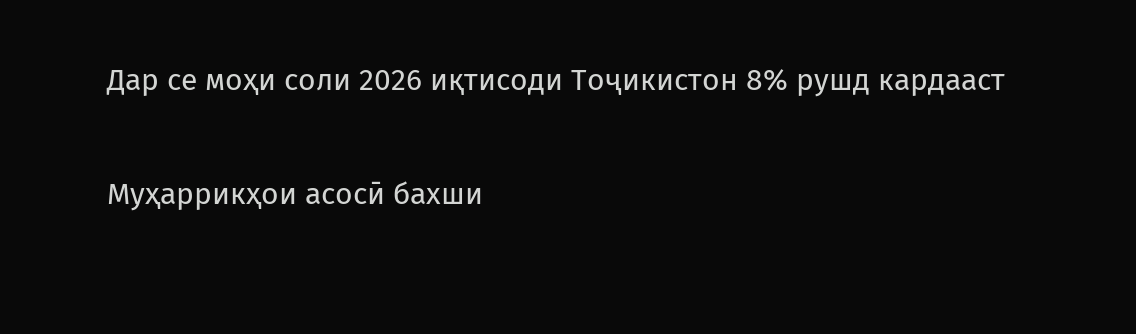Дар се моҳи соли 2026 иқтисоди Тоҷикистон 8% рушд кардааст

Муҳаррикҳои асосӣ бахши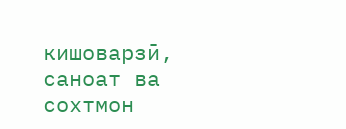кишоварзӣ, саноат ва сохтмон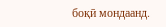боқӣ мондаанд.